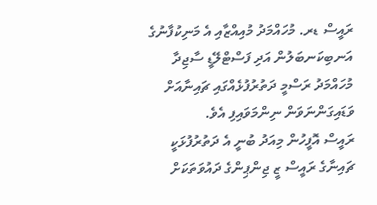ރައީސް ޑރ. މުހައްމަދު މުއިއްޒާއި އެ މަނިކުފާނުގެ އަނބިކަނބަލުން އަދި ފަސްޓްލޭޑީ ސާޖިދާ މުހައްމަދު ރަސްމީ ދަތުރުފުޅެއްގައި ޗައިނާއަށް ވަޑައިގަންނަވަން ނިންމަވައިފި އެވެ.
ރައީސް އޮފީހުން މިއަދު ބުނީ އެ ދަތުރުފުޅަކީ ޗައިނާގެ ރައީސް ޒީ ޖިންޕިންގެ ދައުވަތަކަށް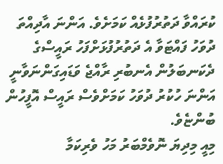ކުރައްވާ ދަތުރުފުޅެއް ކަމަށެވެ. އަންނަ އާދިއްތަ ދުވަހު ފައްޓަވާ އެ ދަތުރުފުޅަށްފަހު ރައީސްގެ ދެކަނބަލުން އެނބުރި ރާއްޖެ ވަޑައިގަންނަވާނީ އަންނަ ހުކުރު ދުވަހު ކަމަށްވެސް ރައީސް އޮފީހުން ބުންޏެވެ.
މިއީ މިދިޔަ ނޮވެމްބަރު މަހު ވެރިކަމާ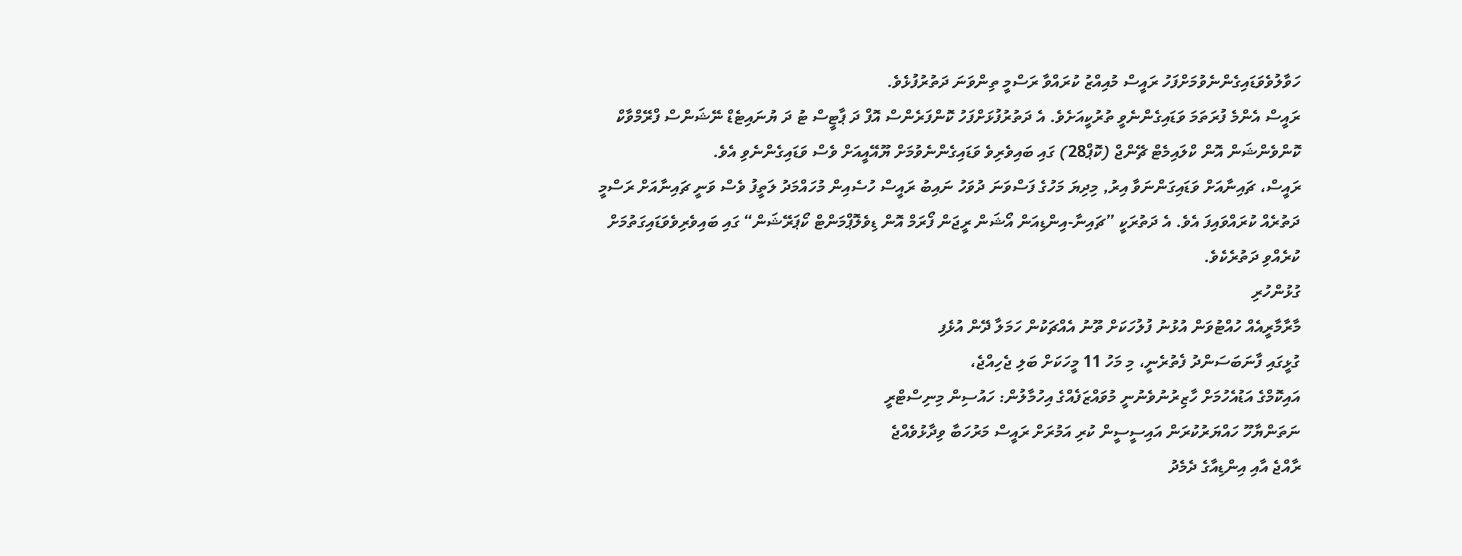ހަވާލުވެވަޑައިގެންނެވުމަށްފަހު ރައީސް މުއިއްޒު ކުރައްވާ ރަސްމީ ތިންވަނަ ދަތުރުފުޅެވެ.
ރައީސް އެންމެ ފުރަތަމަ ވަޑައިގެންނެވީ ތުރުކީއަށެވެ. އެ ދަތުރުފުޅަށްފަހު ކޮންފަރެންސް އޮފް ދަ ޕާޓީސް ޓު ދަ ޔުނައިޓެޑް ނޭޝަންސް ފްރޭމްވާކް ކޮންވެންޝަން އޮން ކްލައިމެޓް ޗޭންޖް (ކޮޕް28) ގައި ބައިވެރިވެ ވަޑައިގެންނެވުމަށް ޔޫއޭއީއަށް ވެސް ވަޑައިގެންނެވި އެވެ.
ރައީސް، ޗައިނާއަށް ވަޑައިގަންނަވާ އިރު, މިދިޔަ މަހުގެ ފަސްވަނަ ދުވަހު ނައިބު ރައީސް ހުސެއިން މުހައްމަދު ލަތީފު ވެސް ވަނީ ޗައިނާއަށް ރަސްމީ ދަތުރެއް ކުރައްވައިފަ އެވެ. އެ ދަތުރަކީ ”ޗައިނާ-އިންޑިއަން އޯޝަން ރީޖަން ފޯރަމް އޮން ޑިވެލޮޕްމަންޓް ކޯޕަރޭޝަން“ ގައި ބައިވެރިވެވަޑައިގަތުމަށް ކުރެއްވި ދަތުރެކެވެ.
ގުޅުންހުރި
މާރާމާރީއެއް ހުއްޓުވަން އުޅުނު ފުލުހަކަށް ތޫނު އެއްޗަކުން ހަމަލާ ދޭން އުޅެފި
ގުޅީގައި ފާނަބަސަންދު ފެތުރެނީ، މި މަހު 11 މީހަކަށް ބަލި ޖެހިއްޖެ،
އައިކޮމްގެ އަޑުއެހުމަށް ހާޒިރުނުވެނުނީ މުވައްޒަފެއްގެ އިހުމާލުން: ހައުސިން މިނިސްޓްރީ
ނަތަންޔާހޫ ހައްޔަރުކުރަން އައިސީސީން ކުރި އަމުރަށް ރައީސް މަރުހަބާ ވިދާޅުވެއްޖެ
ރާއްޖެ އާއި އިންޑިއާގެ ދެމެދު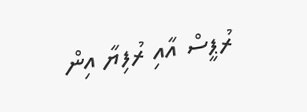ރުޕީސް އާއި ރުފިޔާ އިން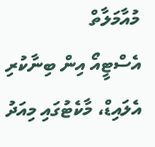މުއާމަލާތް
އެސްޓީއޯ އިން ބިނާކުރި އެލައިޑް، މާކެޓުގައި މިއަދު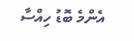އެންމެ ބޮޑު ހިއްސާ